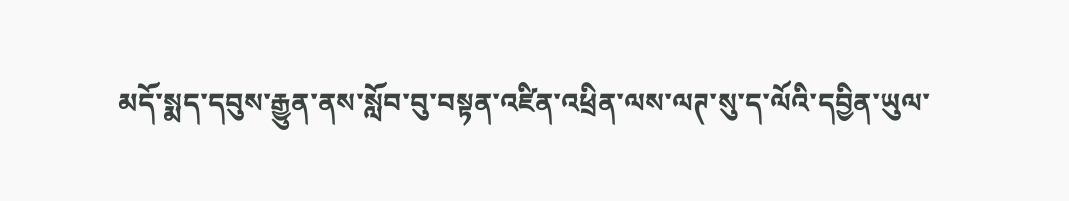མདོ་སྨད་དབུས་རྒྱུན་ནས་སློབ་བུ་བསྟན་འཛིན་འཕྲིན་ལས་ལཊ་སུ་ད་ལོའི་དབྱིན་ཡུལ་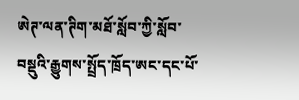ཨེཊ་ལན་ཊིག་མཐོ་སློབ་ཀྱི་སློབ་བསྡུའི་རྒྱུགས་སྤྲོད་ཁྲོད་ཨང་དང་པོ་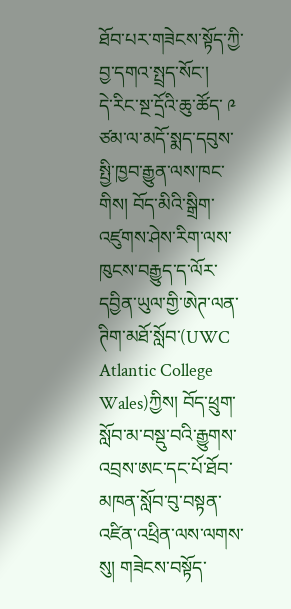ཐོབ་པར་གཟེངས་སྟོད་ཀྱི་བྱ་དགའ་སྤྲད་སོང་།
དེ་རིང་སྔ་དྲོའི་ཆུ་ཚོད་ ༩ ཙམ་ལ་མདོ་སྨད་དབུས་སྤྱི་ཁྱབ་རྒྱུན་ལས་ཁང་གིས། བོད་མིའི་སྒྲིག་འཛུགས་ཤེས་རིག་ལས་ཁུངས་བརྒྱུད་ད་ལོར་དབྱིན་ཡུལ་གྱི་ཨེཊ་ལན་ཊིག་མཐོ་སློབ་(UWC Atlantic College Wales)ཀྱིས། བོད་ཕྲུག་སློབ་མ་བསྡུ་བའི་རྒྱུགས་འབྲས་ཨང་དང་པོ་ཐོབ་མཁན་སློབ་བུ་བསྟན་འཛིན་འཕྲིན་ལས་ལགས་སུ། གཟེངས་བསྟོད་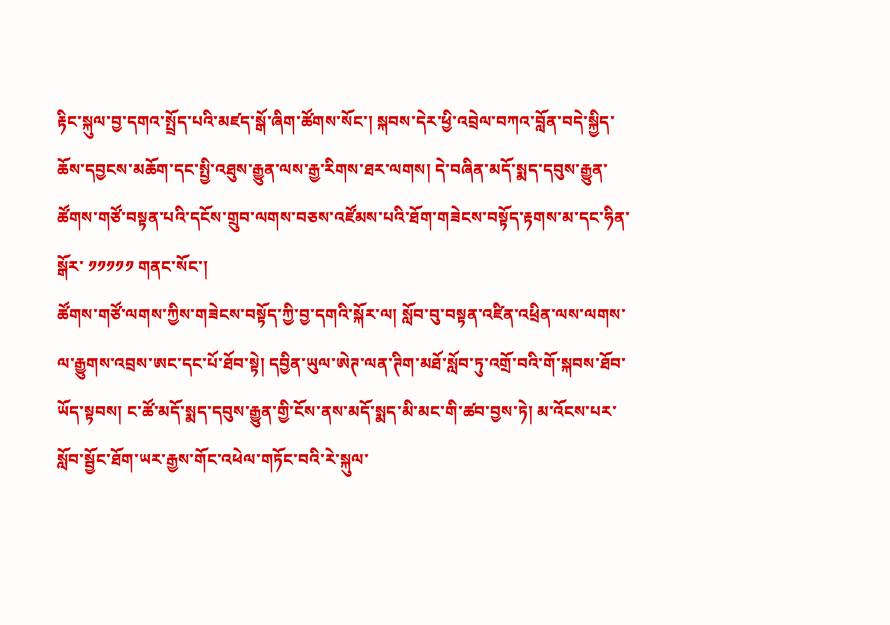རྟིང་སྐུལ་བྱ་དགའ་སྤྲོད་པའི་མཛད་སྒོ་ཞིག་ཚོགས་སོང་། སྐབས་དེར་ཕྱི་འབྲེལ་བཀའ་བློན་བདེ་སྐྱིད་ཆོས་དབྱངས་མཆོག་དང་སྤྱི་འཐུས་རྒྱུན་ལས་རྒྱ་རིགས་ཐར་ལགས། དེ་བཞིན་མདོ་སྨད་དབུས་རྒྱུན་ཚོགས་གཙོ་བསྟན་པའི་དངོས་གྲུབ་ལགས་བཅས་འཛོམས་པའི་ཐོག་གཟེངས་བསྟོད་རྟགས་མ་དང་ཧིན་སྒོར་ ༡༡༡༡༡ གནང་སོང་།
ཚོགས་གཙོ་ལགས་ཀྱིས་གཟེངས་བསྟོད་ཀྱི་བྱ་དགའི་སྐོར་ལ། སློབ་བུ་བསྟན་འཛིན་འཕྲིན་ལས་ལགས་ལ་རྒྱུགས་འབྲས་ཨང་དང་པོ་ཐོབ་སྟེ། དབྱིན་ཡུལ་ཨེཊ་ལན་ཊིག་མཐོ་སློབ་ཏུ་འགྲོ་བའི་གོ་སྐབས་ཐོབ་ཡོད་སྟབས། ང་ཚོ་མདོ་སྨད་དབུས་རྒྱུན་གྱི་ངོས་ནས་མདོ་སྨད་མི་མང་གི་ཚབ་བྱས་ཏེ། མ་འོངས་པར་སློབ་སྦྱོང་ཐོག་ཡར་རྒྱས་གོང་འཕེལ་གཏོང་བའི་རེ་སྐུལ་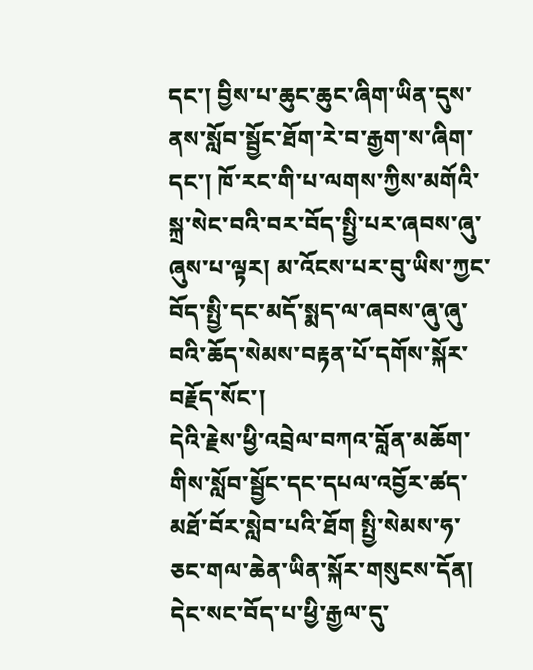དང་། བྱིས་པ་ཆུང་ཆུང་ཞིག་ཡིན་དུས་ནས་སློབ་སྦྱོང་ཐོག་རེ་བ་རྒྱག་ས་ཞིག་དང་། ཁོ་རང་གི་པ་ལགས་ཀྱིས་མགོའི་སྐྲ་སེང་བའི་བར་བོད་སྤྱི་པར་ཞབས་ཞུ་ཞུས་པ་ལྟར། མ་འོངས་པར་བུ་ཡིས་ཀྱང་བོད་སྤྱི་དང་མདོ་སྨད་ལ་ཞབས་ཞུ་ཞུ་བའི་ཆོད་སེམས་བརྟན་པོ་དགོས་སྐོར་བརྗོད་སོང་།
དེའི་རྗེས་ཕྱི་འབྲེལ་བཀའ་བློན་མཆོག་གིས་སློབ་སྦྱོང་དང་དཔལ་འབྱོར་ཚད་མཐོ་བོར་སླེབ་པའི་ཐོག སྤྱི་སེམས་ཧ་ཅང་གལ་ཆེན་ཡིན་སྐོར་གསུངས་དོན། དེང་སང་བོད་པ་ཕྱི་རྒྱལ་དུ་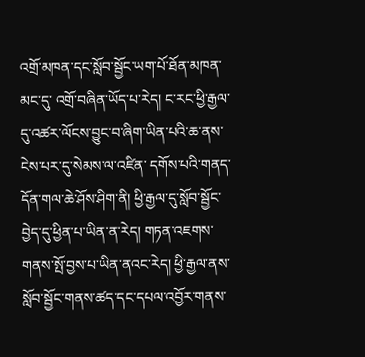འགྲོ་མཁན་དང་སློབ་སྦྱོང་ཡག་པོ་ཐོན་མཁན་མང་དུ་ འགྲོ་བཞིན་ཡོད་པ་རེད། ང་རང་ཕྱི་རྒྱལ་དུ་འཚར་ལོངས་བྱུང་བ་ཞིག་ཡིན་པའི་ཆ་ནས་ངེས་པར་དུ་སེམས་ལ་འཛིན་ དགོས་པའི་གནད་དོན་གལ་ཆེ་ཤོས་ཤིག་ནི། ཕྱི་རྒྱལ་དུ་སློབ་སྦྱོང་བྱེད་དུ་ཕྱིན་པ་ཡིན་ན་རེད། གཏན་འཇགས་གནས་སྤོ་བྱས་པ་ཡིན་ནའང་རེད། ཕྱི་རྒྱལ་ནས་སློབ་སྦྱོང་གནས་ཚད་དང་དཔལ་འབྱོར་གནས་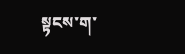སྟངས་ག་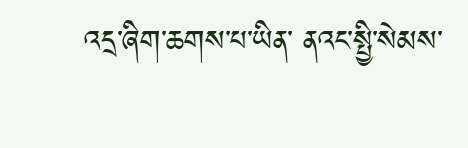འདྲ་ཞིག་ཆགས་པ་ཡིན་ ནའང་སྤྱི་སེམས་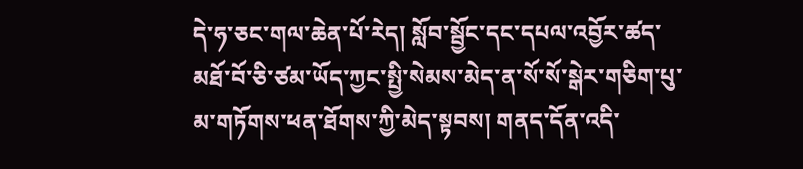དེ་ཧ་ཅང་གལ་ཆེན་པོ་རེད། སློབ་སྦྱོང་དང་དཔལ་འབྱོར་ཚད་མཐོ་བོ་ཅི་ཙམ་ཡོད་ཀྱང་སྤྱི་སེམས་མེད་ན་སོ་སོ་སྒེར་གཅིག་པུ་མ་གཏོགས་ཕན་ཐོགས་ཀྱི་མེད་སྟབས། གནད་དོན་འདི་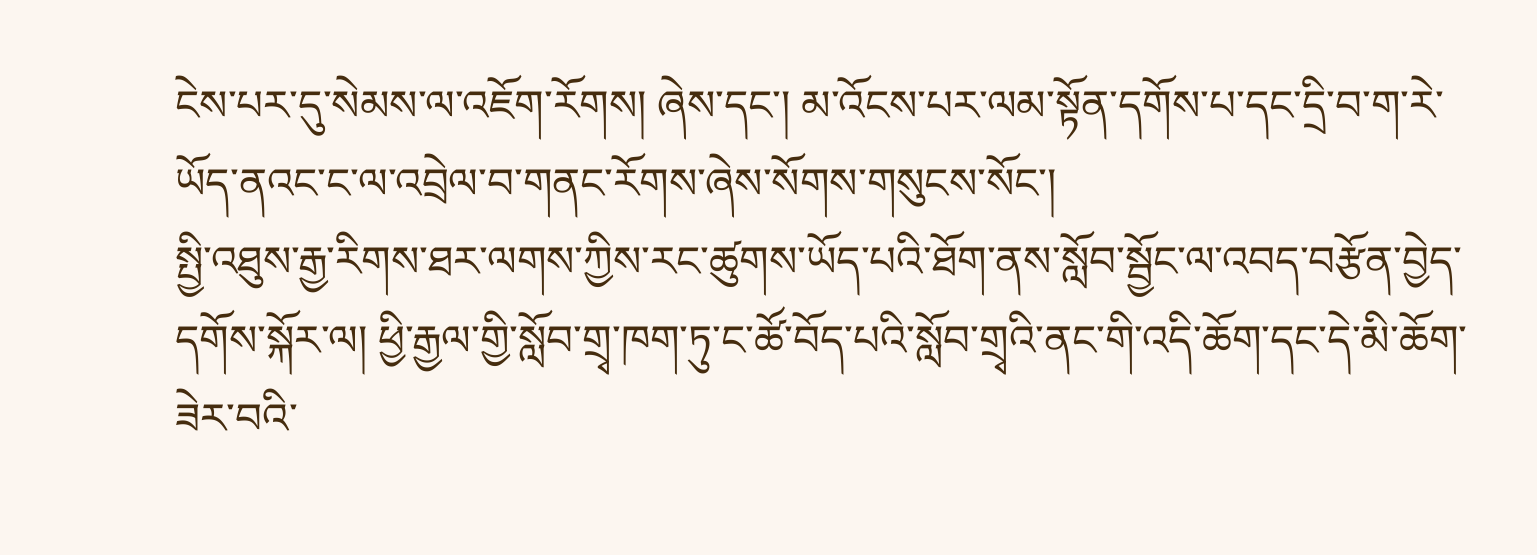ངེས་པར་དུ་སེམས་ལ་འཇོག་རོགས། ཞེས་དང་། མ་འོངས་པར་ལམ་སྟོན་དགོས་པ་དང་དྲི་བ་ག་རེ་ཡོད་ནའང་ང་ལ་འབྲེལ་བ་གནང་རོགས་ཞེས་སོགས་གསུངས་སོང་།
སྤྱི་འཐུས་རྒྱ་རིགས་ཐར་ལགས་ཀྱིས་རང་ཚུགས་ཡོད་པའི་ཐོག་ནས་སློབ་སྦྱོང་ལ་འབད་བརྩོན་བྱེད་དགོས་སྐོར་ལ། ཕྱི་རྒྱལ་གྱི་སློབ་གྲྭ་ཁག་ཏུ་ང་ཚོ་བོད་པའི་སློབ་གྲྭའི་ནང་གི་འདི་ཆོག་དང་དེ་མི་ཆོག་ཟེར་བའི་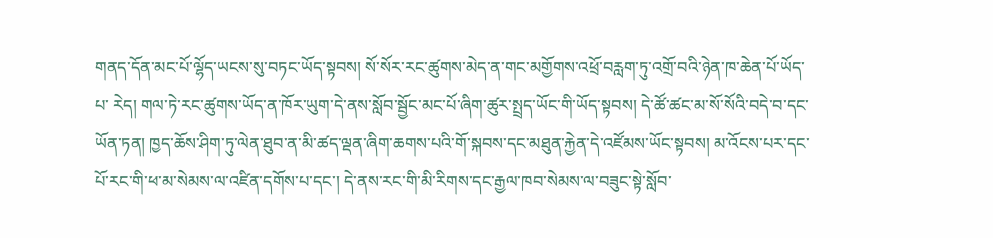གནད་དོན་མང་པོ་ལྷོད་ཡངས་སུ་བཏང་ཡོད་སྟབས། སོ་སོར་རང་ཚུགས་མེད་ན་གང་མགྱོགས་འཕྲོ་བརླག་ཏུ་འགྲོ་བའི་ཉེན་ཁ་ཆེན་པོ་ཡོད་པ་ རེད། གལ་ཏེ་རང་ཚུགས་ཡོད་ན་ཁོར་ཡུག་དེ་ནས་སློབ་སྦྱོང་མང་པོ་ཞིག་ཚུར་སྤྲད་ཡོང་གི་ཡོད་སྟབས། དེ་ཚོ་ཚང་མ་སོ་སོའི་བདེ་བ་དང་ཡོན་ཏན། ཁྱད་ཆོས་ཤིག་ཏུ་ལེན་ཐུབ་ན་མི་ཚད་ལྡན་ཞིག་ཆགས་པའི་གོ་སྐབས་དང་མཐུན་རྐྱེན་དེ་འཛོམས་ཡོང་སྟབས། མ་འོངས་པར་དང་པོ་རང་གི་ཕ་མ་སེམས་ལ་འཛིན་དགོས་པ་དང་། དེ་ནས་རང་གི་མི་རིགས་དང་རྒྱལ་ཁབ་སེམས་ལ་བཟུང་སྟེ་སློབ་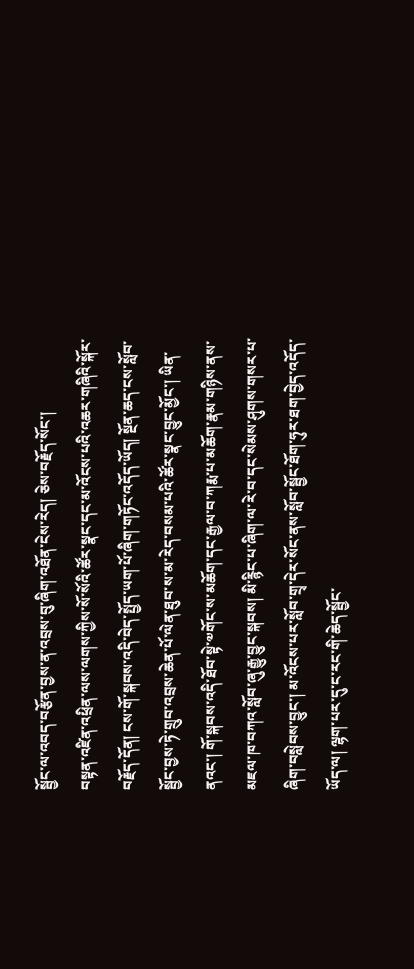སྦྱོང་ལ་འབད་བརྩོན་བྱས་ན་འབྲས་བུ་ཞིག་འཐོན་ངེས་རེད། ཅེས་བརྗོད་སོང་།
བསྟན་འཛིན་འཕྲིན་ལས་ལགས་ཀྱིས་སོ་སོའི་ཚོར་སྣང་དང་མ་འོངས་པའི་འཆར་གཞིའི་སྐོར་བརྗོད་དོན། ངས་གོ་སྐབས་འདི་བེད་སྤྱོད་ཡག་པོ་ཞིག་གཏོང་འདོད་ཡོད། སྔོན་ཆད་ངས་སློབ་སྦྱོང་བྱས་ཏེ་གྲུབ་འབྲས་ཆེན་པོ་ལེན་ཐུབ་ས་མ་རེད་བསམ་པའི་ཚོར་སྣང་བྱུང་མྱོང་། ཡིན་ནའང་། གོ་སྐབས་འདི་ཐོབ་སྟེ་༧གོང་ས་མཆོག་དང་རྒྱལ་བ་ཀརྨ་པ་མཆོག་རྣམ་གཉིས་ནས་མཇལ་ཁ་བཀའ་སློབ་ཞུ་རྒྱུ་བྱུང་སྐབས། མི་རྙིང་པ་ཞིག་ལ་རེ་བ་དང་སེམས་ཤུགས་གསར་པ་ཞིག་བསླེབས་བྱུང་། མ་འོངས་པར་སློབ་གྲྭ་དེར་སོང་ནས་སློབ་སྦྱོང་ཐོག་ཧུར་ཐག་བྱེད་འདོད་ཡོད་ལ། ལྷག་པར་དུ་ང་རང་གི་ཆེད་སྦྱོང་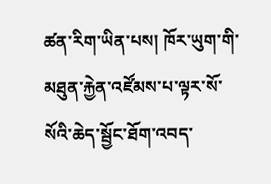ཚན་རིག་ཡིན་པས། ཁོར་ཡུག་གི་མཐུན་རྐྱེན་འཛོམས་པ་ལྟར་སོ་སོའི་ཆེད་སྦྱོང་ཐོག་འབད་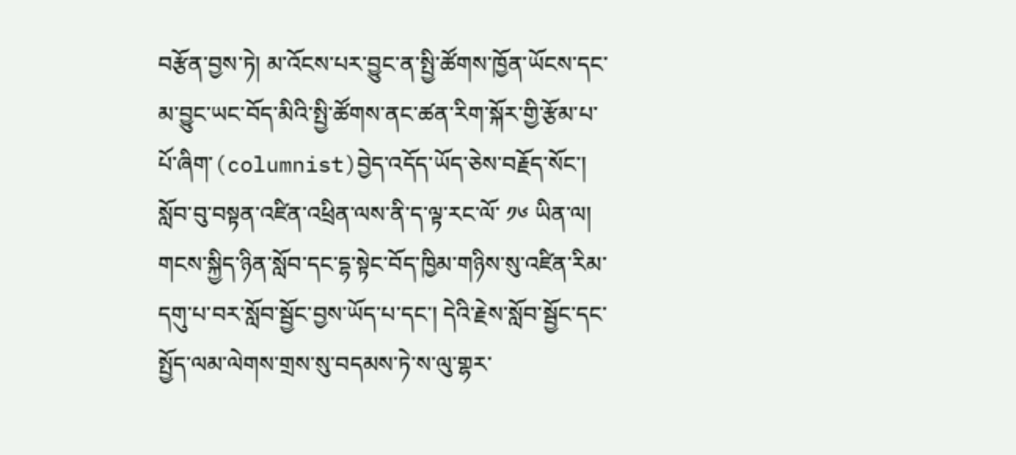བརྩོན་བྱས་ཏེ། མ་འོངས་པར་བྱུང་ན་སྤྱི་ཚོགས་ཁྱོན་ཡོངས་དང་མ་བྱུང་ཡང་བོད་མིའི་སྤྱི་ཚོགས་ནང་ཚན་རིག་སྐོར་གྱི་རྩོམ་པ་པོ་ཞིག་(columnist)བྱེད་འདོད་ཡོད་ཅེས་བརྗོད་སོང་།
སློབ་བུ་བསྟན་འཛིན་འཕྲིན་ལས་ནི་ད་ལྟ་རང་ལོ་ ༡༦ ཡིན་ལ། གངས་སྐྱིད་ཉིན་སློབ་དང་དྷ་སྟེང་བོད་ཁྱིམ་གཉིས་སུ་འཛིན་རིམ་དགུ་པ་བར་སློབ་སྦྱོང་བྱས་ཡོད་པ་དང་། དེའི་རྗེས་སློབ་སྦྱོང་དང་སྤྱོད་ལམ་ལེགས་གྲས་སུ་བདམས་ཏེ་ས་ལུ་གྷར་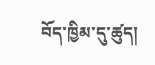བོད་ཁྱིམ་དུ་ཚུད།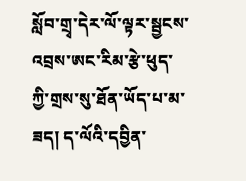སློབ་གྲྭ་དེར་ལོ་ལྟར་སྦྱངས་འབྲས་ཨང་རིམ་རྩེ་ཕུད་ཀྱི་གྲས་སུ་ཐོན་ཡོད་པ་མ་ཟད། ད་ལོའི་དབྱིན་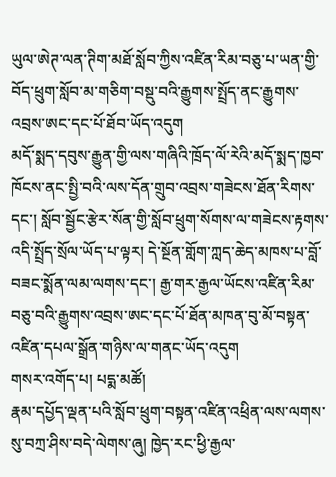ཡུལ་ཨེཊ་ལན་ཊིག་མཐོ་སློབ་ཀྱིས་འཛིན་རིམ་བཅུ་པ་ཡན་གྱི་བོད་ཕྲུག་སློབ་མ་གཅིག་བསྡུ་བའི་རྒྱུགས་སྤྲོད་ནང་རྒྱུགས་འབྲས་ཨང་དང་པོ་ཐོབ་ཡོད་འདུག
མདོ་སྨད་དབུས་རྒྱུན་གྱི་ལས་གཞིའི་ཁྲོད་ལོ་རེའི་མདོ་སྨད་ཁྱབ་ཁོངས་ནང་སྤྱི་བའི་ལས་དོན་གྲུབ་འབྲས་གཟེངས་ཐོན་རིགས་དང་། སློབ་སྦྱོང་རྩེར་སོན་གྱི་སློབ་ཕྲུག་སོགས་ལ་གཟེངས་རྟགས་འདི་སྤྲོད་སྲོལ་ཡོད་པ་ལྟར། དེ་སྔོན་གློག་ཀླད་ཆེད་མཁས་པ་བློ་བཟང་སྨོན་ལམ་ལགས་དང་། རྒྱ་གར་རྒྱལ་ཡོངས་འཛིན་རིམ་བཅུ་བའི་རྒྱུགས་འབྲས་ཨང་དང་པོ་ཐོན་མཁན་བུ་མོ་བསྟན་འཛིན་དཔལ་སྒྲོན་གཉིས་ལ་གནང་ཡོད་འདུག
གསར་འགོད་པ། པདྨ་མཚོ།
རྣམ་དཔྱོད་ལྡན་པའི་སློབ་ཕྲུག་བསྟན་འཛིན་འཕྲིན་ལས་ལགས་སུ་བཀྲ་ཤིས་བདེ་ལེགས་ཞུ། ཁྱེད་རང་ཕྱི་རྒྱལ་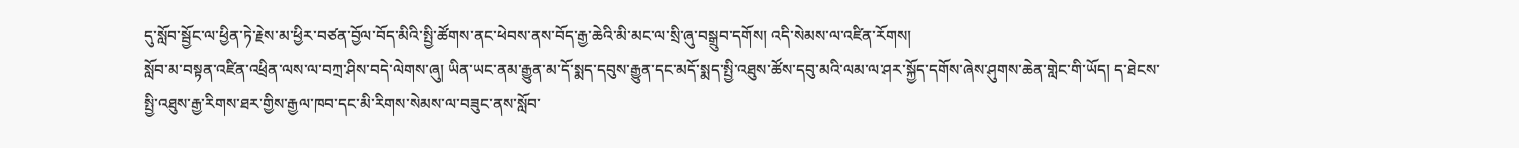དུ་སློབ་སྦྱོང་ལ་ཕྱིན་ཏེ་རྗེས་མ་ཕྱིར་བཙན་བྱོལ་བོད་མིའི་སྤྱི་ཚོགས་ནང་ཕེབས་ནས་བོད་རྒྱ་ཆེའི་མི་མང་ལ་སྲི་ཞུ་བསྒྲུབ་དགོས། འདི་སེམས་ལ་འཛིན་རོགས།
སློབ་མ་བསྟན་འཛིན་འཕྲིན་ལས་ལ་བཀྲ་ཤིས་བདེ་ལེགས་ཞུ། ཡིན་ཡང་ནམ་རྒྱུན་མ་དོ་སྨད་དབུས་རྒྱུན་དང་མདོ་སྨད་སྤྱི་འཐུས་ཚོས་དབུ་མའི་ལམ་ལ་ཤར་སྐྱོད་དགོས་ཞེས་ཤུགས་ཆེན་གླེང་གི་ཡོད། ད་ཐེངས་སྤྱི་འཐུས་རྒྱ་རིགས་ཐར་གྱིས་རྒྱལ་ཁབ་དང་མི་རིགས་སེམས་ལ་བཟུང་ནས་སློབ་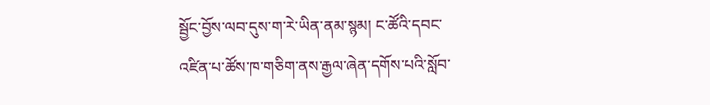སྦྱོང་བྱོས་ལབ་དུས་ག་རེ་ཡིན་ནམ་སྙམ། ང་ཚོའི་དབང་འཛིན་པ་ཚོས་ཁ་གཅིག་ནས་རྒྱལ་ཞེན་དགོས་པའི་སློབ་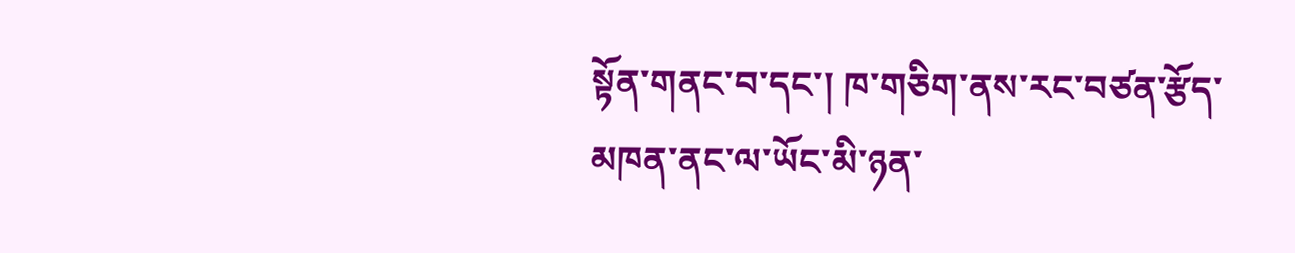སྟོན་གནང་བ་དང་། ཁ་གཅིག་ནས་རང་བཙན་རྩོད་མཁན་ནང་ལ་ཡོང་མི་ཉན་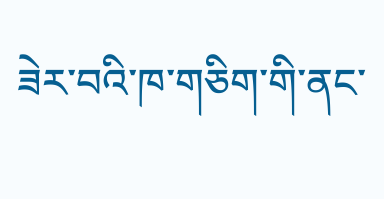ཟེར་བའི་ཁ་གཅིག་གི་ནང་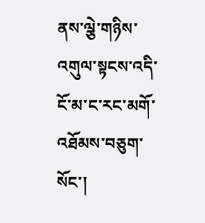ནས་ལྕེ་གཉིས་འགུལ་སྟངས་འདི་ངོ་མ་ང་རང་མགོ་འཐོམས་བཅུག་སོང་།